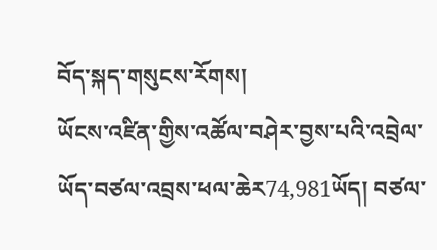བོད་སྐད་གསུངས་རོགས།
ཡོངས་འཛིན་གྱིས་འཚོལ་བཤེར་བྱས་པའི་འབྲེལ་ཡོད་བཙལ་འབྲས་ཕལ་ཆེར74,981ཡོད། བཙལ་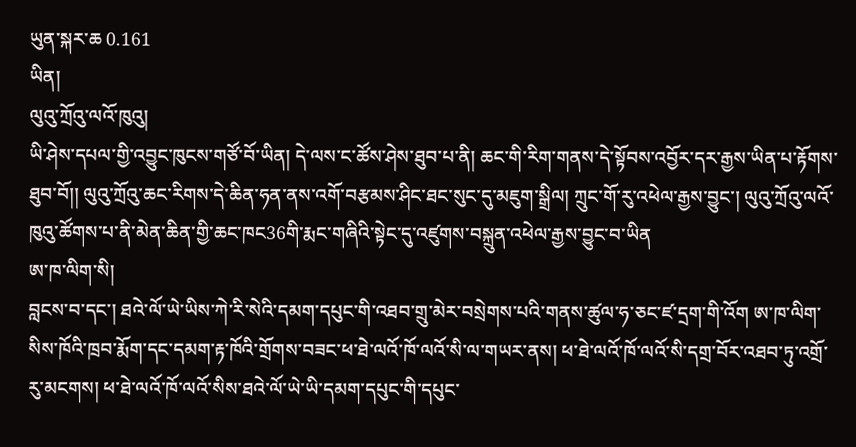ཡུན་སྐར་ཆ 0.161
ཡིན།
ལུའུ་ཀྲོའུ་ལའོ་ཁུའུ།
ཡི་ཤེས་དཔལ་གྱི་འབྱུང་ཁུངས་གཙོ་བོ་ཡིན། དེ་ལས་ང་ཚོས་ཤེས་ཐུབ་པ་ནི། ཆང་གི་རིག་གནས་དེ་སྟོབས་འབྱོར་དར་རྒྱས་ཡིན་པ་རྟོགས་ཐུབ་བོ།། ལུའུ་ཀྲོའུ་ཆང་རིགས་དེ་ཆིན་ཧན་ནས་འགོ་བརྩམས་ཤིང་ཐང་སུང་དུ་མཇུག་སྒྲིལ། ཀྲུང་གོ་རུ་འཕེལ་རྒྱས་བྱུང་། ལུའུ་ཀྲོའུ་ལའོ་ཁུའུ་ཚོགས་པ་ནི་མེན་ཆིན་གྱི་ཆང་ཁང36གི་རྨང་གཞིའི་སྟེང་དུ་འཛུགས་བསྐྲུན་འཕེལ་རྒྱས་བྱུང་བ་ཡིན
ཨ་ཁ་ལིག་སི།
བླངས་བ་དང་། ཐའེ་ལོ་ཡེ་ཡིས་ཀེ་རི་སེའི་དམག་དཔུང་གི་འཐབ་གྲུ་མེར་བསྲེགས་པའི་གནས་ཚུལ་ཧ་ཅང་ཛ་དྲག་གི་འོག ཨ་ཁ་ལིག་སིས་ཁོའི་ཁྲབ་རྨོག་དང་དམག་རྟ་ཁོའི་གྲོགས་བཟང་ཕ་ཐེ་ལའོ་ཁོ་ལའོ་སི་ལ་གཡར་ནས། ཕ་ཐེ་ལའོ་ཁོ་ལའོ་སི་དགྲ་བོར་འཐབ་ཏུ་འགྲོ་རུ་མངགས། ཕ་ཐེ་ལའོ་ཁོ་ལའོ་སིས་ཐའེ་ལོ་ཡེ་ཡི་དམག་དཔུང་གི་དཔུང་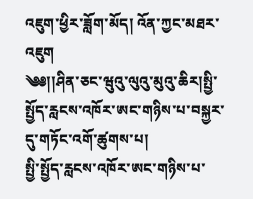འཇུག་ཕྱིར་ཟློག་མོད། འོན་ཀྱང་མཐར་འཇུག
༄༅།།ཤིན་ཅང་ཝུའུ་ལུའུ་མུའུ་ཆིར།སྤྱི་སྤྱོད་རླངས་འཁོར་ཨང་གཉིས་པ་བསྐྱར་དུ་གཏོང་འགོ་ཚུགས་པ།
སྤྱི་སྤྱོད་རླངས་འཁོར་ཨང་གཉིས་པ་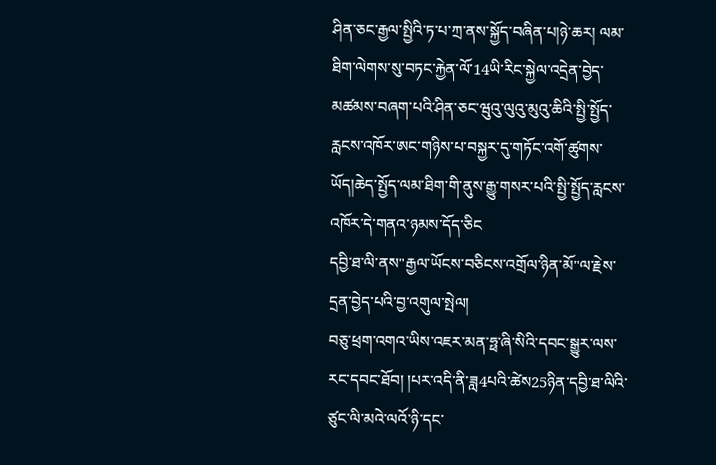ཤིན་ཅང་རྒྱལ་སྤྱིའི་ཏ་པ་ཀྲ་ནས་སྐྱོད་བཞིན་པ།ཉེ་ཆར། ལམ་ཐིག་ལེགས་སུ་བཏང་རྐྱེན་ལོ་14ཡི་རིང་སྐྱེལ་འདྲེན་བྱེད་མཚམས་བཞག་པའི་ཤིན་ཅང་ཝུའུ་ལུའུ་མུའུ་ཆིའི་སྤྱི་སྤྱོད་རླངས་འཁོར་ཨང་གཉིས་པ་བསྐྱར་དུ་གཏོང་འགོ་ཚུགས་ཡོད།ཆེད་སྤྱོད་ལམ་ཐིག་གི་ནུས་རྒྱུ་གསར་པའི་སྤྱི་སྤྱོད་རླངས་འཁོར་དེ་གནའ་ཉམས་དོད་ཅིང
དབྱི་ཐ་ལི་ནས"རྒྱལ་ཡོངས་བཅིངས་འགྲོལ་ཉིན་མོ"ལ་རྗེས་དྲན་བྱེད་པའི་བྱ་འགུལ་སྤེལ།
བཅུ་ཕྲག་འགའ་ཡིས་འཇར་མན་ཧྥ་ཞི་སིའི་དབང་སྒྱུར་ལས་རང་དབང་ཐོབ། །པར་འདི་ནི་ཟླ4པའི་ཚེས25ཉིན་དབྱི་ཐ་ལིའི་ཙུང་ལི་མའེ་ལའོ་ཉི་དང་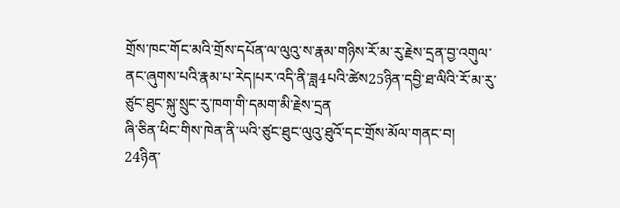གྲོས་ཁང་གོང་མའི་གྲོས་དཔོན་ལ་ལུའུ་ས་རྣམ་གཉིས་རོ་མ་རུ་རྗེས་དྲན་བྱ་འགུལ་ནང་ཞུགས་པའི་རྣམ་པ་རེད།པར་འདི་ནི་ཟླ4པའི་ཚེས25ཉིན་དབྱི་ཐ་ལིའི་རོ་མ་རུ་ཙུང་ཐུང་སྐུ་སྲུང་རུ་ཁག་གི་དམག་མི་རྗེས་དྲན
ཞི་ཅིན་ཕིང་གིས་ཁེན་ནི་ཡའི་ཙུང་ཐུང་ལུའུ་ཐུའོ་དང་གྲོས་མོལ་གནང་བ།
24ཉིན་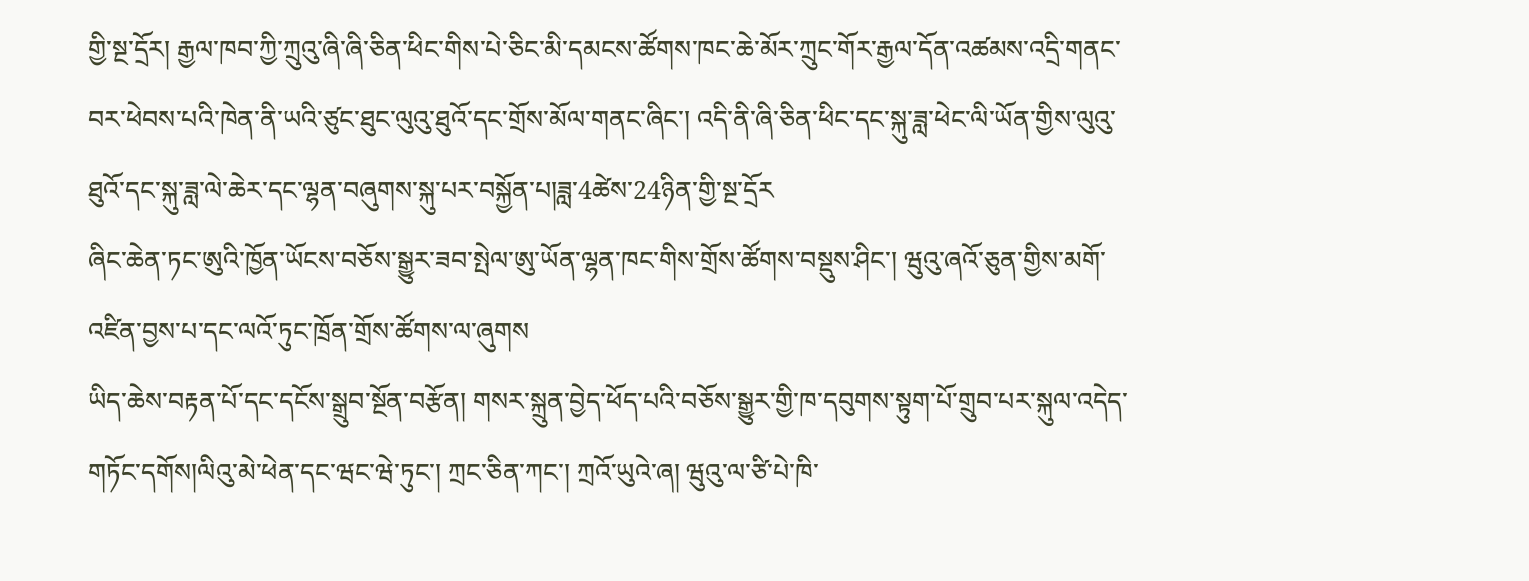གྱི་སྔ་དྲོར། རྒྱལ་ཁབ་ཀྱི་ཀྲུའུ་ཞི་ཞི་ཅིན་ཕིང་གིས་པེ་ཅིང་མི་དམངས་ཚོགས་ཁང་ཆེ་མོར་ཀྲུང་གོར་རྒྱལ་དོན་འཚམས་འདྲི་གནང་བར་ཕེབས་པའི་ཁེན་ནི་ཡའི་ཙུང་ཐུང་ལུའུ་ཐུའོ་དང་གྲོས་མོལ་གནང་ཞིང་། འདི་ནི་ཞི་ཅིན་ཕིང་དང་སྐུ་ཟླ་ཕེང་ལི་ཡོན་གྱིས་ལུའུ་ཐུའོ་དང་སྐུ་ཟླ་ལེ་ཆེར་དང་ལྷན་བཞུགས་སྐུ་པར་བསྐྱོན་པ།ཟླ་4ཚེས་24ཉིན་གྱི་སྔ་དྲོར
ཞིང་ཆེན་ཏང་ཨུའི་ཁྱོན་ཡོངས་བཅོས་སྒྱུར་ཟབ་སྤེལ་ཨུ་ཡོན་ལྷན་ཁང་གིས་གྲོས་ཚོགས་བསྡུས་ཤིང་། ཝུའུ་ཞའོ་ཅུན་གྱིས་མགོ་འཛིན་བྱས་པ་དང་ལའོ་ཏུང་ཁྲོན་གྲོས་ཚོགས་ལ་ཞུགས
ཡིད་ཆེས་བརྟན་པོ་དང་དངོས་སྒྲུབ་སྔོན་བརྩོན། གསར་སྐྲུན་བྱེད་ཕོད་པའི་བཅོས་སྒྱུར་གྱི་ཁ་དབུགས་སྟུག་པོ་གྲུབ་པར་སྐུལ་འདེད་གཏོང་དགོས།ལིའུ་མེ་ཕེན་དང་ཝང་ཝེ་ཏུང་། ཀྲང་ཅིན་ཀང་། ཀྲའོ་ཡུའེ་ཞ། ཝུའུ་ལ་ཙི་པེ་ཁི་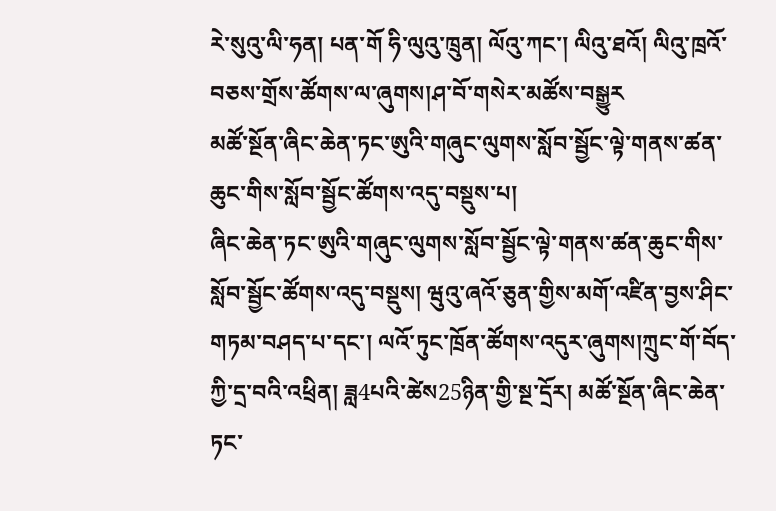རེ་སུའུ་ལི་ཧན། པན་གོ ཧི་ལུའུ་ཁྲུན། ལོའུ་ཀང་། ལིའུ་ཐའོ། ལིའུ་ཁྲའོ་བཅས་གྲོས་ཚོགས་ལ་ཞུགས།ཤ་བོ་གསེར་མཚོས་བསྒྱུར
མཚོ་སྔོན་ཞིང་ཆེན་ཏང་ཨུའི་གཞུང་ལུགས་སློབ་སྦྱོང་ལྟེ་གནས་ཚན་ཆུང་གིས་སློབ་སྦྱོང་ཚོགས་འདུ་བསྡུས་པ།
ཞིང་ཆེན་ཏང་ཨུའི་གཞུང་ལུགས་སློབ་སྦྱོང་ལྟེ་གནས་ཚན་ཆུང་གིས་སློབ་སྦྱོང་ཚོགས་འདུ་བསྡུས། ཝུའུ་ཞའོ་ཅུན་གྱིས་མགོ་འཛིན་བྱས་ཤིང་གཏམ་བཤད་པ་དང་། ལའོ་ཏུང་ཁྲོན་ཚོགས་འདུར་ཞུགས།ཀྲུང་གོ་བོད་ཀྱི་དྲ་བའི་འཕྲིན། ཟླ4པའི་ཚེས25ཉིན་གྱི་སྔ་དྲོར། མཚོ་སྔོན་ཞིང་ཆེན་ཏང་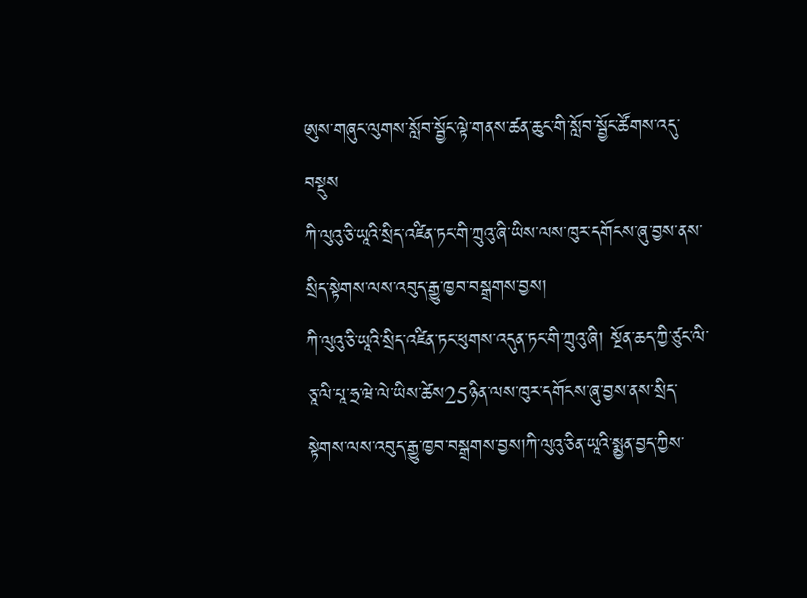ཨུས་གཞུང་ལུགས་སློབ་སྦྱོང་ལྟེ་གནས་ཚན་ཆུང་གི་སློབ་སྦྱོང་ཚོགས་འདུ་བསྡུས
ཀི་ལུའུ་ཅི་ཡཱའི་སྲིད་འཛིན་ཏང་གི་ཀྲུའུ་ཞི་ཡིས་ལས་ཁུར་དགོངས་ཞུ་བྱས་ནས་སྲིད་སྟེགས་ལས་འབུད་རྒྱུ་ཁྱབ་བསྒྲགས་བྱས།
ཀི་ལུའུ་ཅི་ཡཱའི་སྲིད་འཛིན་ཏང་ཕུགས་འདུན་ཏང་གི་ཀྲུའུ་ཞི། སྔོན་ཆད་ཀྱི་ཙུང་ལི་ཅཱ་ལི་པཱ་ཧྲ་ཝེ་ལེ་ཡིས་ཚེས25ཉིན་ལས་ཁུར་དགོངས་ཞུ་བྱས་ནས་སྲིད་སྟེགས་ལས་འབུད་རྒྱུ་ཁྱབ་བསྒྲགས་བྱས།ཀི་ལུའུ་ཅིན་ཡཱའི་སྨྱན་བྱད་ཀྱིས་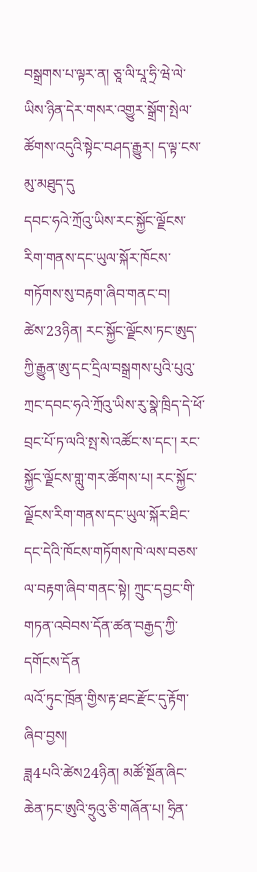བསྒྲགས་པ་ལྟར་ན། ཅཱ་ལི་པཱ་ཧྲི་ཝེ་ལེ་ཡིས་ཉིན་དེར་གསར་འགྱུར་སྒྲོག་སྤེལ་ཚོགས་འདུའི་སྟེང་བཤད་རྒྱུར། ད་ལྟ་ངས་མུ་མཐུད་དུ
དབང་ཧའེ་ཀྲོའུ་ཡིས་རང་སྐྱོང་ལྗོངས་རིག་གནས་དང་ཡུལ་སྐོར་ཁོངས་གཏོགས་སུ་བརྟག་ཞིབ་གནང་བ།
ཚེས་23ཉིན། རང་སྐྱོང་ལྗོངས་ཏང་ཨུད་ཀྱི་རྒྱུན་ཨུ་དང་དྲིལ་བསྒྲགས་པུའི་པུའུ་ཀྲང་དབང་ཧའེ་ཀྲོའུ་ཡིས་རུ་སྣེ་ཁྲིད་དེ་ཕོ་བྲང་པོ་ཏ་ལའི་སྤ་སེ་འཚོང་ས་དང་། རང་སྐྱོང་ལྗོངས་གླུ་གར་ཚོགས་པ། རང་སྐྱོང་ལྗོངས་རིག་གནས་དང་ཡུལ་སྐོར་ཐིང་དང་དེའི་ཁོངས་གཏོགས་ཁེ་ལས་བཅས་ལ་བརྟག་ཞིབ་གནང་སྟེ། ཀྲུང་དབྱང་གི་གཏན་འབེབས་དོན་ཚན་བརྒྱད་ཀྱི་དགོངས་དོན
ལའོ་ཏུང་ཁྲོན་གྱིས་རྟ་ཐང་རྫོང་དུ་རྟོག་ཞིབ་བྱས།
ཟླ4པའི་ཚེས24ཉིན། མཚོ་སྔོན་ཞིང་ཆེན་ཏང་ཨུའི་ཧྲུའུ་ཅི་གཞོན་པ། ཧྲིན་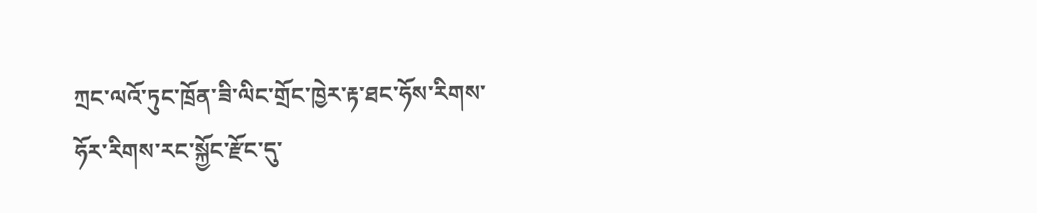ཀྲང་ལའོ་ཏུང་ཁྲོན་ཟི་ལིང་གྲོང་ཁྱེར་རྟ་ཐང་ཧོས་རིགས་ཧོར་རིགས་རང་སྐྱོང་རྫོང་དུ་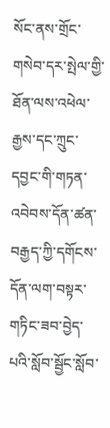སོང་ནས་གྲོང་གསེབ་དར་སྤེལ་གྱི་ཐོན་ལས་འཕེལ་རྒྱས་དང་ཀྲུང་དབྱང་གི་གཏན་འབེབས་དོན་ཚན་བརྒྱད་ཀྱི་དགོངས་དོན་ལག་བསྟར་གཏིང་ཟབ་བྱེད་པའི་སློབ་སྦྱོང་སློབ་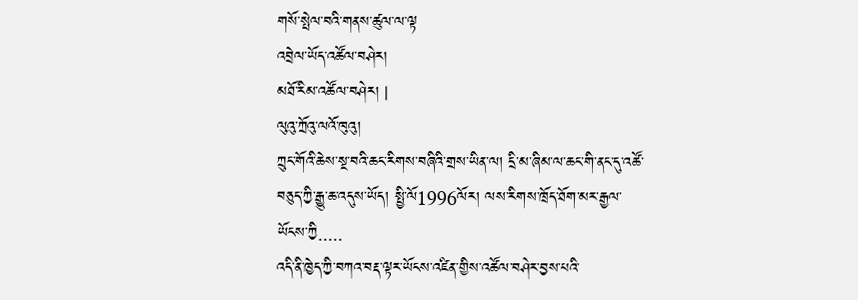གསོ་སྤེལ་བའི་གནས་ཚུལ་ལ་ལྟ
འབྲེལ་ཡོད་འཚོལ་བཤེར།
མཐོ་རིམ་འཚོལ་བཤེར། |
ལུའུ་ཀྲོའུ་ལའོ་ཁུའུ།
ཀྲུང་གོའི་ཆེས་སྔ་བའི་ཆང་རིགས་བཞིའི་གྲས་ཡིན་ལ། དྲི་མ་ཞིམ་ལ་ཆང་གི་ནང་དུ་འཚོ་བཅུད་ཀྱི་རྒྱུ་ཆ་འདུས་ཡོད། སྤྱི་ལོ1996ལོར། ལས་རིགས་ཁྲོད་ཐོག་མར་རྒྱལ་ཡོངས་ཀྱི.....
འདི་ནི་ཁྱེད་ཀྱི་བཀའ་བརྡ་ལྟར་ཡོངས་འཛིན་གྱིས་འཚོལ་བཤེར་བྱས་པའི་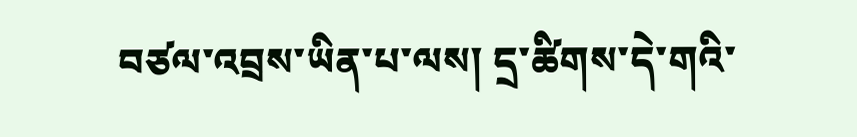བཙལ་འབྲས་ཡིན་པ་ལས། དྲ་ཚིགས་དེ་གའི་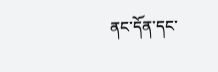ནང་དོན་དང་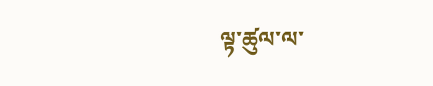ལྟ་ཚུལ་ལ་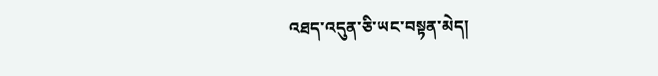འཐད་འདུན་ཅི་ཡང་བསྟན་མེད།